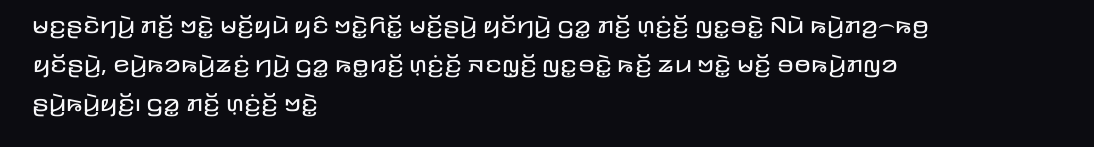ꤗꤢ꤬ꤔꤢꤧꤚꤣꤧ꤬ ꤊꤢꤩ꤬ ꤠꤢꤧ꤭ ꤗꤢꤩ꤬ꤟꤣꤧ ꤟꤢꤨ ꤠꤢꤧ꤭ꤖꤢꤩ꤭ ꤗꤢꤩ꤬ꤔꤣꤧ꤬ ꤟꤢꤩꤚꤣꤧ꤬ ꤞꤤ꤭ ꤊꤢꤩ꤬ ꤛ꤫ꤢꤦ꤬ꤢꤩ꤬ ꤜꤢ꤭ꤋꤢꤧ꤭ ꤡꤣꤧ ꤒꤣꤧ꤬ꤊꤤ꤬꤮ꤒꤥ꤬ ꤟꤢꤩꤔꤣꤧ꤬, ꤕꤣꤧ꤬ꤒꤤꤒꤣꤧ꤬ꤘꤢꤦ꤬ ꤚꤣꤧ꤬ ꤞꤤ꤭ ꤒꤥ꤭ꤙꤢꤩ꤬ ꤛ꤫ꤢꤦ꤬ꤢꤩ꤬ ꤏꤢꤜ꤫ꤢꤩ꤬ ꤜꤢ꤭ꤋꤢꤧ꤭ ꤒꤢꤩ꤬ ꤘꤣ ꤠꤢꤧ꤭ ꤗꤢꤩ꤬ ꤋꤥꤒꤣꤧ꤬ꤊꤜꤤ ꤔꤣꤧ꤬ꤒꤣꤧ꤬ꤟꤢꤩ꤬꤯ ꤞꤤ꤭ ꤊꤢꤩ꤬ ꤛ꤫ꤢꤦ꤬ꤢꤩ꤬ ꤠꤢꤧ꤭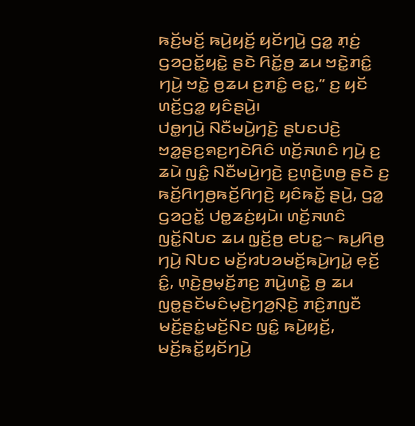ꤒꤢꤩ꤬ꤗꤢꤩ꤬ ꤒꤣꤧ꤬ꤟꤢꤩ꤬ ꤟꤢꤩꤚꤣꤧ꤬ ꤞꤤ꤭ ꤊ꤫ꤢꤦ꤬ ꤞꤤꤑꤢꤩ꤭ꤟꤢꤧ꤭ ꤔꤢꤧ ꤖꤢꤩ꤭ꤥ꤬ ꤘꤣ ꤠꤢꤧ꤭ꤊꤢꤨ꤭ ꤚꤣꤧ꤬ ꤠꤢꤧ꤭ ꤥ꤬ꤘꤣ ꤢ꤬ꤊꤢꤨ꤭ ꤕꤢ꤭,” ꤢ꤬ ꤟꤢꤩ ꤛꤢꤩ꤬ꤞꤤ꤭ ꤟꤢꤨꤔꤣꤧ꤬꤯
ꤓꤥ꤭ꤚꤣꤧ꤬ ꤡꤢꤪꤗꤣꤧ꤬ꤚꤢꤧ꤬ ꤔꤝꤢꤓꤢꤧ꤬ ꤠꤤ꤭ꤔꤢ꤬ꤎꤢ꤬ꤚꤢꤧꤖꤢꤨ ꤛꤢꤩ꤬ꤏꤛꤢꤨ ꤚꤣꤧ꤬ ꤢ꤬ ꤘꤣꤧ ꤜꤢꤨ꤭ ꤡꤢꤪꤗꤣꤧ꤬ꤚꤢꤧ꤬ ꤢ꤬ꤛ꤫ꤢꤧ꤬ꤛꤥ꤬ ꤔꤢꤧ ꤢ꤬ ꤒꤢꤩ꤬ꤖꤚꤥ꤬ꤒꤢꤩ꤬ꤖꤚꤢꤧ꤬ ꤟꤢꤨꤒꤢꤩ꤭ ꤔꤣꤧ꤬, ꤞꤤ꤭ ꤞꤤꤑꤢꤩ꤭ ꤓꤥ꤭ꤘꤢꤦ꤬ꤟꤣꤧ꤯ ꤛꤢꤩ꤬ꤏꤛꤢꤨ ꤜꤢꤩ꤭ꤡꤝꤢ ꤘꤣ ꤜ꤫ꤢꤩ꤬ꤥ꤬ ꤕꤝꤢ꤭꤮ ꤒꤣ꤬ꤖꤥ꤬ ꤚꤣꤧ꤬ ꤡꤝꤢ ꤗꤢꤩ꤬ꤙꤝꤤꤗꤢꤩ꤬ꤒꤣꤧ꤬ꤚꤣꤧ꤭ ꤕ꤫ꤢꤩ꤬ ꤢꤨ꤭, ꤛ꤫ꤢꤧ꤬ꤥ꤬ꤗ꤫ꤢꤩ꤬ꤊꤢ꤬ ꤊꤣꤧ꤬ꤛꤢꤧ꤭ ꤥ꤬ ꤘꤣ ꤜꤥ꤭ꤔꤢꤩꤗꤢꤨꤗ꤫ꤢꤧ꤬ꤚꤤ꤬ꤡ꤫ꤢꤧ꤬ ꤊꤢꤨ꤬ꤊꤜꤢꤪ ꤗꤢꤩ꤬ꤔꤢꤦ꤭ꤗꤢꤩ꤬ꤡꤢ ꤜꤢꤨ꤭ ꤒꤣꤧ꤬ꤟꤢꤩ꤬, ꤗꤢꤩ꤬ꤒꤢꤩ꤭ꤟꤢꤩꤚꤣꤧ꤬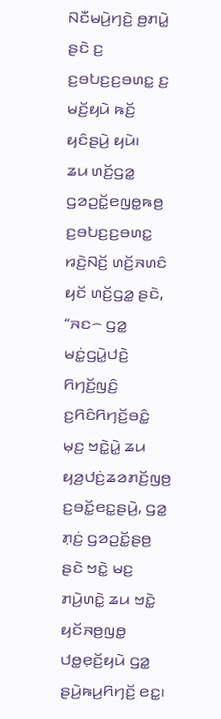ꤡꤢꤪꤗꤣꤧ꤬ꤚꤢꤧ꤬ ꤥ꤬ꤊꤣꤧ꤭ ꤔꤢꤧ ꤢ꤬ ꤢ꤬ꤋꤝꤢ꤬ꤢ꤬ꤋꤛꤢ꤭ ꤢ꤬ ꤗꤢꤩ꤬ꤟꤣꤧ ꤒꤢꤩ꤬ ꤟꤢꤨꤔꤣꤧ꤬ ꤟꤣꤧ꤯
ꤘꤣ ꤛꤢꤩ꤬ꤞꤤ꤭ ꤞꤤꤑꤢꤩ꤭ꤕꤜꤥ꤭ꤒꤥ꤬ ꤢ꤬ꤋꤝꤢ꤬ꤢ꤬ꤋꤛꤢ꤭ ꤙꤢꤧ꤬ꤡꤢꤩ꤬ ꤛꤢꤩ꤬ꤏꤛꤢꤨ ꤟꤢꤩ ꤛꤢꤩ꤬ꤞꤤ꤭ ꤔꤢꤧ, “ꤏꤢ꤮ ꤞꤤ꤭ ꤗꤢꤦ꤭ꤞꤣꤧ꤭ꤓꤢꤧ꤬ ꤖꤚꤢꤩ꤬ꤜꤢꤨ꤬ ꤢ꤬ꤖꤢꤨꤖꤚꤢꤩ꤬ꤋꤢꤨ꤭ ꤗ꤫ꤢ꤬ ꤠꤢꤧ꤭ꤣꤧ꤭ ꤘꤣ ꤟꤤ꤬ꤓꤢꤦ꤬ꤘꤤꤊꤢꤩ꤬ꤜꤥ꤬ ꤢ꤬ꤋꤢꤩ꤭ꤕꤢ꤭ꤔꤣꤧ꤬, ꤞꤤ꤭ ꤊ꤫ꤢꤦ꤬ ꤞꤤꤑꤢꤩ꤭ꤔꤥ꤬ ꤔꤢꤧ ꤠꤢꤧ꤭ ꤗꤢ꤬ ꤊꤣꤧ꤬ꤛꤢꤧ꤭ ꤘꤣ ꤠꤢꤧ꤭ ꤟꤢꤩꤏꤥ꤬ꤜꤥ꤭ ꤓꤥ꤭ꤕ꤫ꤢꤩ꤬ꤟꤣꤧ ꤞꤤ꤭ ꤔꤣꤧ꤬ꤒꤣ꤬ꤖꤚꤢꤩ꤬ ꤕꤢ꤭꤯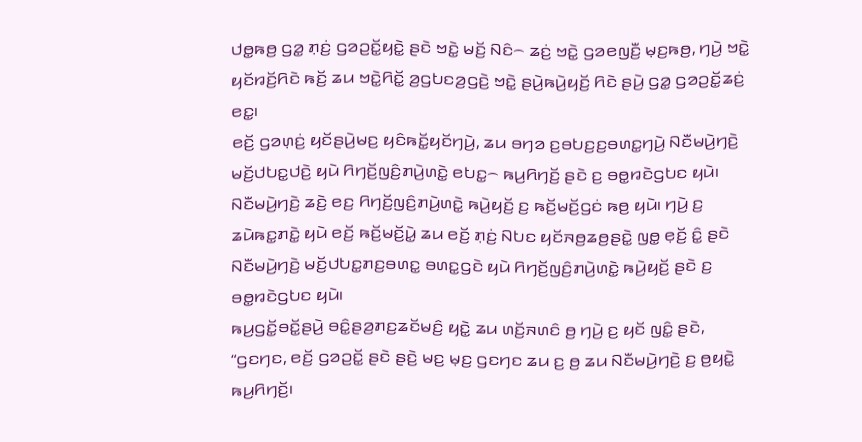ꤓꤥ꤭ꤒꤥ꤬ ꤞꤤ꤭ ꤊ꤫ꤢꤦ꤬ ꤞꤤꤑꤢꤩ꤭ꤟꤢꤧ꤭ ꤔꤢꤧ ꤠꤢꤧ꤭ ꤗꤢꤩ꤬ ꤡꤢꤨ꤮ ꤘꤢꤦ꤬ ꤠꤢꤧ꤭ ꤞꤤꤕꤜꤢꤪ꤬ ꤗ꤫ꤢ꤬ꤒꤥ꤬, ꤚꤣꤧ꤬ ꤠꤢꤧ꤭ ꤟꤢꤩꤙꤢꤩ꤬ꤖꤢꤧ ꤒꤢꤩ꤬ ꤘꤣ ꤠꤢꤧ꤭ꤖꤢꤩ꤭ ꤤ꤬ꤞꤝꤢꤤ꤬ꤞꤢꤧ꤬ ꤠꤢꤧ꤭ ꤔꤣꤧ꤬ꤒꤣꤧ꤬ꤟꤢꤩ꤬ ꤖꤢꤧ ꤔꤣꤧ꤬ ꤞꤤ꤭ ꤞꤤꤑꤢꤩ꤭ꤘꤢꤦ꤬ ꤕꤢ꤭꤯
ꤕꤢꤩ꤬ ꤞꤤꤛ꤫ꤢꤦ꤬ ꤟꤢꤩꤔꤣꤧ꤬ꤗꤢ꤬ ꤟꤢꤨꤒꤢꤩ꤭ꤟꤢꤩꤚꤣꤧ꤬, ꤘꤣ ꤋꤚꤤ ꤢ꤬ꤋꤝꤢ꤬ꤢ꤬ꤋꤛꤢ꤭ꤚꤣꤧ꤬ ꤡꤢꤪꤗꤣꤧ꤬ꤚꤢꤧ꤬ ꤗꤢꤩ꤬ꤓꤝꤢ꤭ꤓꤢꤧ꤬ ꤟꤣꤧ ꤖꤚꤢꤩ꤬ꤜꤢꤨ꤬ꤊꤣꤧ꤬ꤛꤢꤧ꤭ ꤕꤝꤢ꤭꤮ ꤒꤣ꤬ꤖꤚꤢꤩ꤬ ꤔꤢꤧ ꤢ꤬ ꤋꤥ꤭ꤙꤢꤧꤞꤝꤢ ꤟꤣꤧ꤯ ꤡꤢꤪꤗꤣꤧ꤬ꤚꤢꤧ꤬ ꤘꤢꤧ꤬ ꤕꤢ꤬ ꤖꤚꤢꤩ꤬ꤜꤢꤨ꤬ꤊꤣꤧ꤬ꤛꤢꤧ꤭ ꤒꤣꤧ꤬ꤟꤢꤩ꤬ ꤢ꤬ ꤒꤢꤩ꤬ꤗꤢꤩ꤬ꤞꤢꤦ ꤒꤥ꤬ ꤟꤣꤧ꤯ ꤚꤣꤧ꤬ ꤢ꤬ ꤘꤣꤧꤒꤢ꤭ꤊꤢꤧ꤭ ꤟꤣꤧ ꤕꤢꤩ꤬ ꤒꤢꤩ꤬ꤗꤢꤩ꤬ꤣꤧ꤭ ꤘꤣ ꤕꤢꤩ꤬ ꤊ꤫ꤢꤦ꤬ ꤡꤝꤢ ꤟꤢꤩꤏꤥ꤬ꤘꤥ꤬ꤔꤢꤧ꤭ ꤜꤥ꤭ ꤕ꤫ꤢꤩ꤬ ꤢꤨ꤭ ꤔꤢꤧ ꤡꤢꤪꤗꤣꤧ꤬ꤚꤢꤧ꤬ ꤗꤢꤩ꤬ꤓꤝꤢ꤭ꤊꤢ꤬ꤋꤛꤢ꤭ ꤋꤛꤢ꤭ꤞꤢꤧ ꤟꤣꤧ ꤖꤚꤢꤩ꤬ꤜꤢꤨ꤬ꤊꤣꤧ꤬ꤛꤢꤧ꤭ ꤒꤣꤧ꤬ꤟꤢꤩ꤬ ꤔꤢꤧ ꤢ꤬ ꤋꤥ꤭ꤙꤢꤧꤞꤝꤢ ꤟꤣꤧ꤯
ꤒꤣ꤬ꤞꤢꤩ꤭ꤋꤢꤩ꤭ꤔꤣꤧ꤬ ꤋꤢꤨ꤭ꤔꤤ꤬ꤊꤢ꤬ꤘꤢꤩꤗꤢꤨ꤬ ꤟꤢꤧ꤭ ꤘꤣ ꤛꤢꤩ꤬ꤏꤛꤢꤨ ꤥ꤬ ꤚꤣꤧ꤬ ꤢ꤬ ꤟꤢꤩ ꤜꤢꤨ꤭ ꤔꤢꤧ, “ꤞꤢꤚꤢ, ꤕꤢꤩ꤬ ꤞꤤꤑꤢꤩ꤭ ꤔꤢꤧ ꤔꤢꤧ꤬ ꤗꤢ꤬ ꤗ꤫ꤢ꤬ ꤞꤢꤚꤢ ꤘꤣ ꤢ꤬ ꤥ꤬ ꤘꤣ ꤡꤢꤪꤗꤣꤧ꤬ꤚꤢꤧ꤬ ꤢ꤬ ꤥ꤬ꤟꤢꤧ꤭ ꤒꤣ꤬ꤖꤚꤢꤩ꤬꤯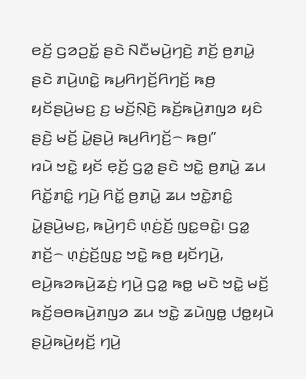ꤕꤢꤩ꤬ ꤞꤤꤑꤢꤩ꤭ ꤔꤢꤧ ꤡꤢꤪꤗꤣꤧ꤬ꤚꤢꤧ꤬ ꤊꤢꤩ꤬ ꤥ꤬ꤊꤣꤧ꤭ ꤔꤢꤧ ꤊꤣꤧ꤬ꤛꤢꤧ꤭ ꤒꤣ꤬ꤖꤚꤢꤩ꤬ꤖꤚꤢꤩ꤬ ꤒꤥ꤬ ꤟꤢꤩꤔꤣꤧ꤬ꤗꤢ꤬ ꤢ꤬ ꤗꤢꤩ꤬ꤡ꤫ꤢꤧ꤬ ꤒꤢꤩ꤬ꤒꤣꤧ꤬ꤊꤜꤤ ꤟꤢꤨ ꤔꤢꤧ꤬ ꤗꤢꤩ꤬ ꤣꤧ꤭ꤔꤣꤧ꤬ ꤒꤣ꤬ꤖꤚꤢꤩ꤬꤮ ꤒꤥ꤬꤯”
ꤙꤣꤧ ꤠꤢꤧ꤭ ꤟꤢꤩ ꤕ꤫ꤢꤩ꤬ ꤞꤤ꤭ ꤔꤢꤧ ꤠꤢꤧ꤭ ꤥ꤬ꤊꤣꤧ꤭ ꤘꤣ ꤖꤢꤩ꤭ꤊꤢꤨ꤭ ꤚꤣꤧ꤬ ꤖꤢꤩ꤭ ꤥ꤬ꤊꤣꤧ꤭ ꤘꤣ ꤠꤢꤧ꤭ꤊꤢꤨ꤭ ꤣꤧ꤭ꤔꤣꤧ꤬ꤗꤢ꤬, ꤒꤣꤧ꤬ꤚꤢꤨ ꤛ꤫ꤢꤦ꤬ꤢꤩ꤬ ꤜꤢ꤭ꤋꤢꤧ꤭꤯ ꤞꤤ꤭ ꤊꤢꤩ꤬꤮ ꤛ꤫ꤢꤦ꤬ꤢꤩ꤬ꤜꤢ꤭ ꤠꤢꤧ꤭ ꤒꤥ꤬ ꤟꤢꤩꤚꤣꤧ꤬, ꤕꤣꤧ꤬ꤒꤤꤒꤣꤧ꤬ꤘꤢꤦ꤬ ꤚꤣꤧ꤬ ꤞꤤ꤭ ꤒꤥ꤭ ꤗꤢꤧ ꤠꤢꤧ꤭ ꤗꤢꤩ꤬ ꤒꤢꤩ꤬ꤋꤥꤒꤣꤧ꤬ꤊꤜꤤ ꤘꤣ ꤠꤢꤧ꤭ ꤘꤣꤧꤜꤥ꤭ ꤓꤥ꤭ꤟꤣꤧ ꤔꤣꤧ꤬ꤒꤣꤧ꤬ꤟꤢꤩ꤬ ꤚꤣꤧ꤬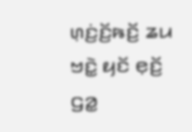ꤛ꤫ꤢꤦ꤬ꤢꤩ꤬ꤒꤢꤩ꤬ ꤘꤣ ꤠꤢꤧ꤭ ꤟꤢꤩ ꤕ꤫ꤢꤩ꤬ ꤞꤤ꤭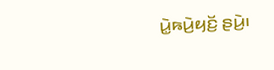ꤣꤧ꤭ꤒꤣꤧ꤬ꤟꤢꤩ꤬ ꤔꤣꤧ꤬꤯